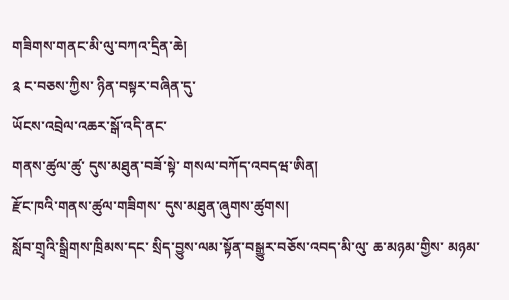གཟིགས་གནང་མི་ལུ་བཀའ་དྲིན་ཆེ།
༉ ང་བཅས་ཀྱིས་ ཉིན་བསྟར་བཞིན་དུ་
ཡོངས་འབྲེལ་འཆར་སྒོ་འདི་ནང་
གནས་ཚུལ་ཚུ་ དུས་མཐུན་བཟོ་སྟེ་ གསལ་བཀོད་འབདཝ་ཨིན།
རྫོང་ཁའི་གནས་ཚུལ་གཟིགས་ དུས་མཐུན་ཞུགས་ཚུགས།
སློབ་གྲྭའི་སྒྲིགས་ཁྲིམས་དང་ སྲིད་བྱུས་ལམ་སྟོན་བསྒྱུར་བཅོས་འབད་མི་ལུ་ ཆ་མཉམ་གྱིས་ མཉམ་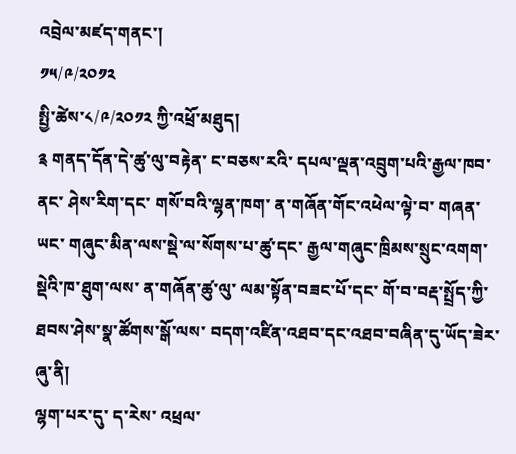འབྲེལ་མཛད་གནང་།
༡༥/༩/༢༠༡༢
སྤྱི་ཚེས་༨/༩/༢༠༡༢ ཀྱི་འཕྲོ་མཐུད།
༉ གནད་དོན་དེ་ཚུ་ལུ་བརྟེན་ ང་བཅས་རའི་ དཔལ་ལྡན་འབྲུག་པའི་རྒྱལ་ཁབ་ནང་ ཤེས་རིག་དང་ གསོ་བའི་ལྷན་ཁག་ ན་གཞོན་གོང་འཕེལ་ལྟེ་བ་ གཞན་ཡང་ གཞུང་མིན་ལས་སྡེ་ལ་སོགས་པ་ཚུ་དང་ རྒྱལ་གཞུང་ཁྲིམས་སྲུང་འགག་སྡེའི་ཁ་ཐུག་ལས་ ན་གཞོན་ཚུ་ལུ་ ལམ་སྟོན་བཟང་པོ་དང་ གོ་བ་བརྡ་སྤྲོད་ཀྱི་ ཐབས་ཤེས་སྣ་ཚོགས་སྒོ་ལས་ བདག་འཛིན་འཐབ་དང་འཐབ་བཞིན་དུ་ཡོད་ཟེར་ཞུ་ནི།
ལྷག་པར་དུ་ ད་རེས་ འཕྲལ་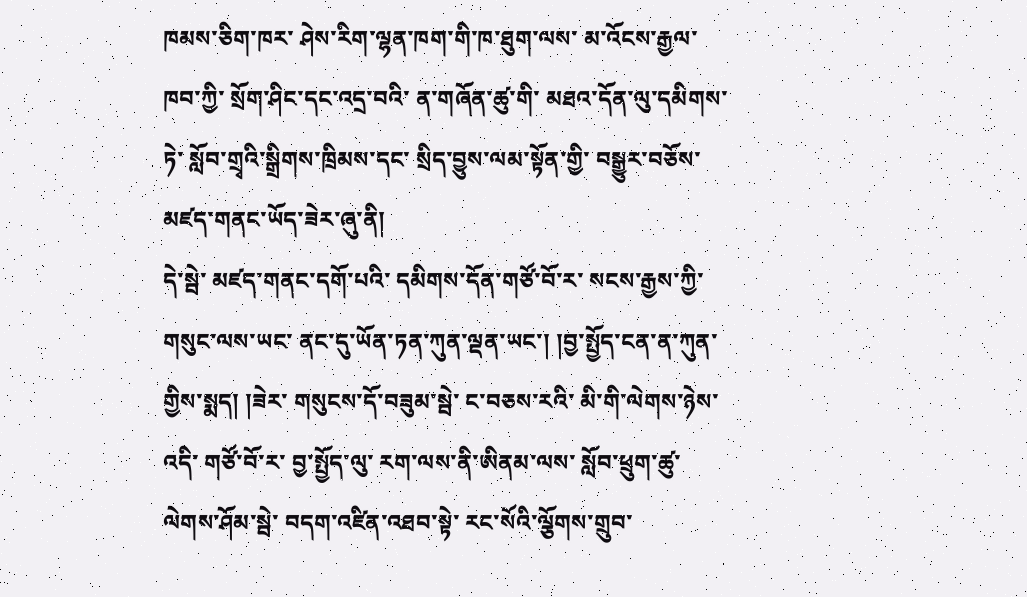ཁམས་ཅིག་ཁར་ ཤེས་རིག་ལྷན་ཁག་གི་ཁ་ཐུག་ལས་ མ་འོངས་རྒྱལ་ཁབ་ཀྱི་ སྲོག་ཤིང་དང་འདྲ་བའི་ ན་གཞོན་ཚུ་གི་ མཐའ་དོན་ལུ་དམིགས་ཏེ་ སློབ་གྲྭའི་སྒྲིགས་ཁྲིམས་དང་ སྲིད་བྱུས་ལམ་སྟོན་གྱི་ བསྒྱུར་བཅོས་མཛད་གནང་ཡོད་ཟེར་ཞུ་ནི།
དེ་སྦེ་ མཛད་གནང་དགོ་པའི་ དམིགས་དོན་གཙོ་བོ་ར་ སངས་རྒྱས་ཀྱི་གསུང་ལས་ཡང་ ནང་དུ་ཡོན་ཏན་ཀུན་ལྡན་ཡང་། །བྱ་སྤྱོད་ངན་ན་ཀུན་གྱིས་སྨད། །ཟེར་ གསུངས་དོ་བཟུམ་སྦེ་ ང་བཅས་རའི་ མི་གི་ལེགས་ཉེས་འདི་ གཙོ་བོ་ར་ བྱ་སྤྱོད་ལུ་ རག་ལས་ནི་ཨིནམ་ལས་ སློབ་ཕྲུག་ཚུ་ ལེགས་ཤོམ་སྦེ་ བདག་འཛིན་འཐབ་སྟེ་ རང་སོའི་ལྕོགས་གྲུབ་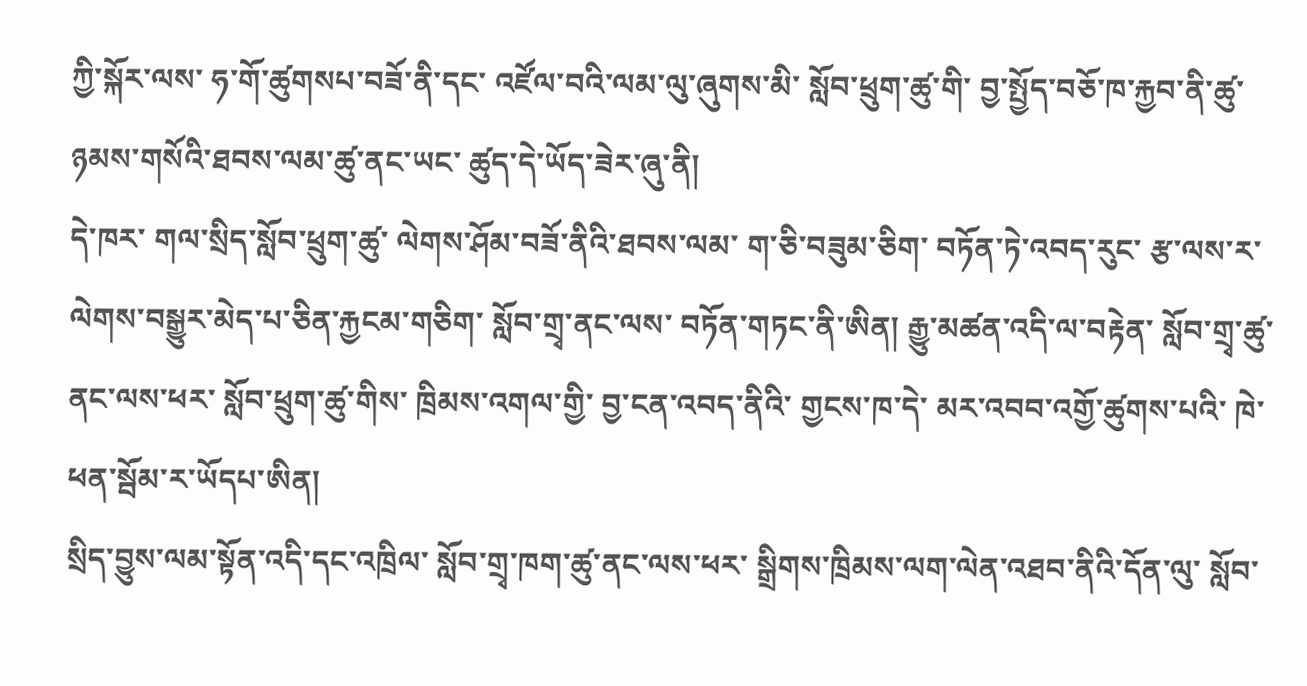ཀྱི་སྐོར་ལས་ ཧ་གོ་ཚུགསཔ་བཟོ་ནི་དང་ འཛོལ་བའི་ལམ་ལུ་ཞུགས་མི་ སློབ་ཕྲུག་ཚུ་གི་ བྱ་སྤྱོད་བཅོ་ཁ་རྐྱབ་ནི་ཚུ་ ཉམས་གསོའི་ཐབས་ལམ་ཚུ་ནང་ཡང་ ཚུད་དེ་ཡོད་ཟེར་ཞུ་ནི།
དེ་ཁར་ གལ་སྲིད་སློབ་ཕྲུག་ཚུ་ ལེགས་ཤོམ་བཟོ་ནིའི་ཐབས་ལམ་ ག་ཅི་བཟུམ་ཅིག་ བཏོན་ཏེ་འབད་རུང་ རྩ་ལས་ར་ ལེགས་བསྒྱུར་མེད་པ་ཅིན་རྐྱངམ་གཅིག་ སློབ་གྲྭ་ནང་ལས་ བཏོན་གཏང་ནི་ཨིན། རྒྱུ་མཚན་འདི་ལ་བརྟེན་ སློབ་གྲྭ་ཚུ་ནང་ལས་ཕར་ སློབ་ཕྲུག་ཚུ་གིས་ ཁྲིམས་འགལ་གྱི་ བྱ་ངན་འབད་ནིའི་ གྱངས་ཁ་དེ་ མར་འབབ་འགྱོ་ཚུགས་པའི་ ཁེ་ཕན་སྦོམ་ར་ཡོདཔ་ཨིན།
སྲིད་བྱུས་ལམ་སྟོན་འདི་དང་འཁྲིལ་ སློབ་གྲྭ་ཁག་ཚུ་ནང་ལས་ཕར་ སྒྲིགས་ཁྲིམས་ལག་ལེན་འཐབ་ནིའི་དོན་ལུ་ སློབ་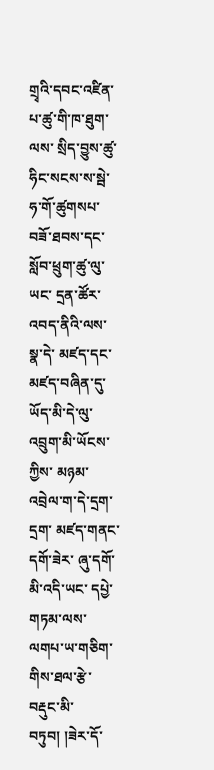གྲྭའི་དབང་འཛིན་པ་ཚུ་གི་ཁ་ཐུག་ལས་ སྲིད་བྱུས་ཚུ་ ཧིང་སངས་ས་སྦེ་ ཧ་གོ་ཚུགསཔ་བཟོ་ཐབས་དང་ སློབ་ཕྲུག་ཚུ་ལུ་ཡང་ དྲན་ཚོར་འབད་ནིའི་ལས་སྣ་དེ་ མཛད་དང་མཛད་བཞིན་དུ་ཡོད་མི་དེ་ལུ་ འབྲུག་མི་ཡོངས་ཀྱིས་ མཉམ་འབྲེལ་ག་དེ་དྲག་དྲག་ མཛད་གནང་དགོ་ཟེར་ ཞུ་དགོ་མི་འདི་ཡང་ དཔྱེ་གཏམ་ལས་ ལགཔ་ཡ་གཅིག་གིས་ཐལ་རྩེ་བརྡུང་མི་བཏུབ། །ཟེར་དོ་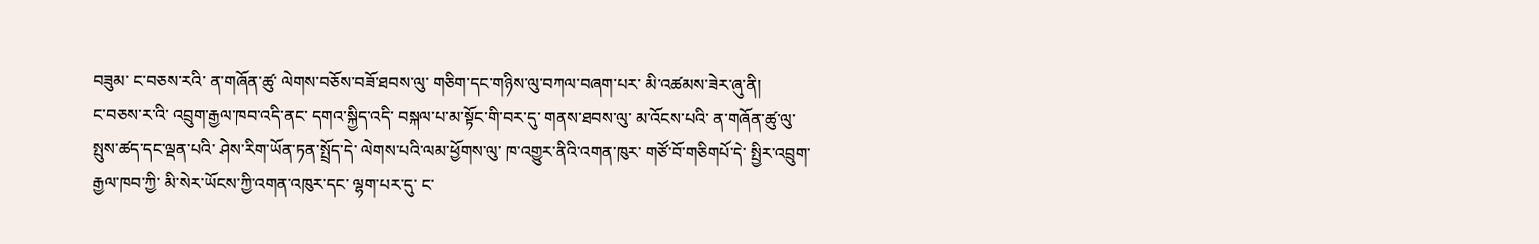བཟུམ་ ང་བཅས་རའི་ ན་གཞོན་ཚུ་ ལེགས་བཅོས་བཟོ་ཐབས་ལུ་ གཅིག་དང་གཉིས་ལུ་བཀལ་བཞག་པར་ མི་འཚམས་ཟེར་ཞུ་ནི།
ང་བཅས་ར་འི་ འབྲུག་རྒྱལ་ཁབ་འདི་ནང་ དགའ་སྐྱིད་འདི་ བསྐལ་པ་མ་སྟོང་གི་བར་དུ་ གནས་ཐབས་ལུ་ མ་འོངས་པའི་ ན་གཞོན་ཚུ་ལུ་ སྤུས་ཚད་དང་ལྡན་པའི་ ཤེས་རིག་ཡོན་ཏན་སྤྲོད་དེ་ ལེགས་པའི་ལམ་ཕྱོགས་ལུ་ ཁ་འགྱུར་ནིའི་འགན་ཁུར་ གཙོ་བོ་གཅིགཔོ་དེ་ སྤྱིར་འབྲུག་རྒྱལ་ཁབ་ཀྱི་ མི་སེར་ཡོངས་ཀྱི་འགན་འཁུར་དང་ ལྷག་པར་དུ་ ང་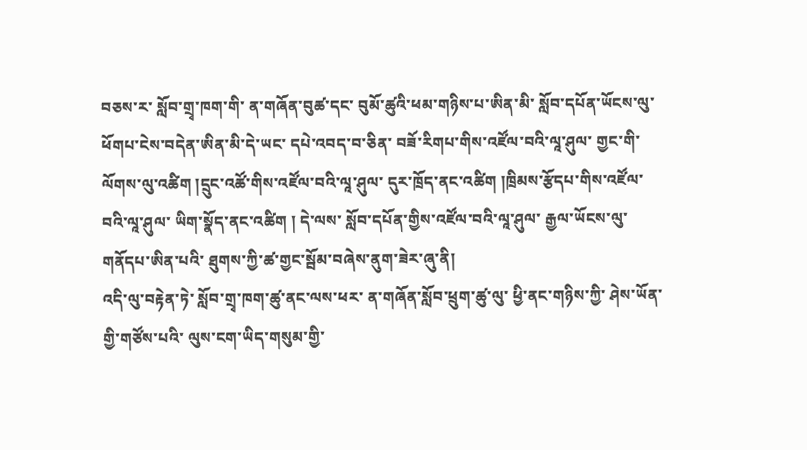བཅས་ར་ སློབ་གྲྭ་ཁག་གི་ ན་གཞོན་བུཚ་དང་ བུམོ་ཚུའི་ཕམ་གཉིས་པ་ཨིན་མི་ སློབ་དཔོན་ཡོངས་ལུ་ ཕོགཔ་ངེས་བདེན་ཨིན་མི་དེ་ཡང་ དཔེ་འབད་བ་ཅིན་ བཟོ་རིགཔ་གིས་འཛོལ་བའི་ལཱ་ཤུལ་ གྱང་གི་ལོགས་ལུ་འཚིག །དྲུང་འཚོ་གིས་འཛོལ་བའི་ལཱ་ཤུལ་ དུར་ཁྲོད་ནང་འཚིག །ཁྲིམས་རྩོདཔ་གིས་འཛོལ་བའི་ལཱ་ཤུལ་ ཡིག་སྣོད་ནང་འཚིག ། དེ་ལས་ སློབ་དཔོན་གྱིས་འཛོལ་བའི་ལཱ་ཤུལ་ རྒྱལ་ཡོངས་ལུ་གནོདཔ་ཨིན་པའི་ ཐུགས་ཀྱི་ཚ་གྱང་སྦོམ་བཞེས་ནུག་ཟེར་ཞུ་ནི།
འདི་ལུ་བརྟེན་ཏེ་ སློབ་གྲྭ་ཁག་ཚུ་ནང་ལས་ཕར་ ན་གཞོན་སློབ་ཕྲུག་ཚུ་ལུ་ ཕྱི་ནང་གཉིས་ཀྱི་ ཤེས་ཡོན་གྱི་གཙོས་པའི་ ལུས་ངག་ཡིད་གསུམ་གྱི་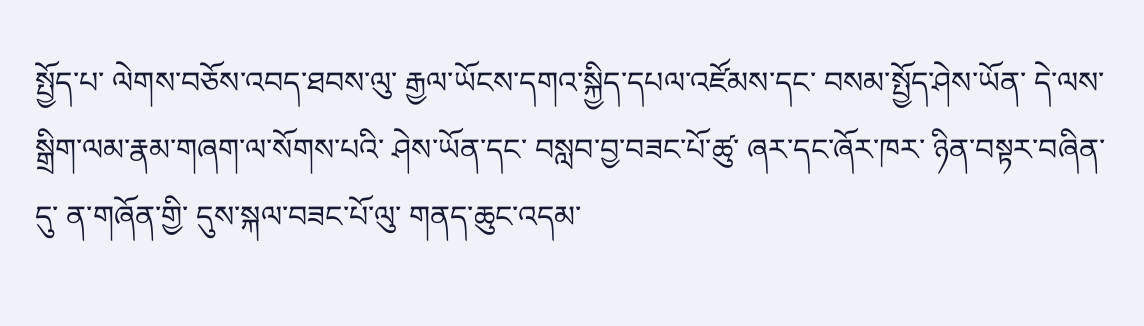སྤྱོད་པ་ ལེགས་བཅོས་འབད་ཐབས་ལུ་ རྒྱལ་ཡོངས་དགའ་སྐྱིད་དཔལ་འཛོམས་དང་ བསམ་སྤྱོད་ཤེས་ཡོན་ དེ་ལས་ སྒྲིག་ལམ་རྣམ་གཞག་ལ་སོགས་པའི་ ཤེས་ཡོན་དང་ བསླབ་བྱ་བཟང་པོ་ཚུ་ ཞར་དང་ཞོར་ཁར་ ཉིན་བསྟར་བཞིན་དུ་ ན་གཞོན་གྱི་ དུས་སྐལ་བཟང་པོ་ལུ་ གནད་ཆུང་འདམ་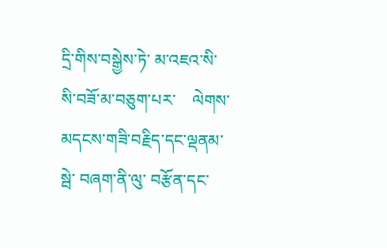དྲི་གིས་བསྒྱེས་ཏེ་ མ་འཇའ་སི་སི་བཟོ་མ་བཅུག་པར་    ལེགས་མདངས་གཟི་བརྗིད་དང་ལྡནམ་སྦེ་ བཞག་ནི་ལུ་ བརྩོན་དང་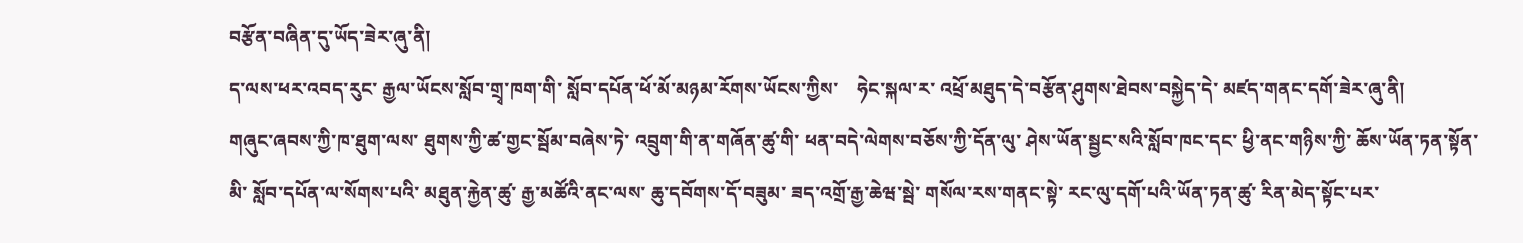བརྩོན་བཞིན་དུ་ཡོད་ཟེར་ཞུ་ནི།
ད་ལས་ཕར་འབད་རུང་ རྒྱལ་ཡོངས་སློབ་གྲྭ་ཁག་གི་ སློབ་དཔོན་ཕོ་མོ་མཉམ་རོགས་ཡོངས་ཀྱིས་    ཧེང་སྐལ་ར་ འཕྲོ་མཐུད་དེ་བརྩོན་ཤུགས་ཐེབས་བསྐྱེད་དེ་ མཛད་གནང་དགོ་ཟེར་ཞུ་ནི།
གཞུང་ཞབས་ཀྱི་ཁ་ཐུག་ལས་ ཐུགས་ཀྱི་ཚ་གྱང་སྦོམ་བཞེས་ཏེ་ འབྲུག་གི་ན་གཞོན་ཚུ་གི་ ཕན་བདེ་ལེགས་བཅོས་ཀྱི་དོན་ལུ་ ཤེས་ཡོན་སྦྱང་སའི་སློབ་ཁང་དང་ ཕྱི་ནང་གཉིས་ཀྱི་ ཆོས་ཡོན་ཏན་སྟོན་མི་ སློབ་དཔོན་ལ་སོགས་པའི་ མཐུན་རྐྱེན་ཚུ་ རྒྱ་མཚོའི་ནང་ལས་ ཆུ་དབོགས་དོ་བཟུམ་ ཟད་འགྲོ་རྒྱ་ཆེཝ་སྦེ་ གསོལ་རས་གནང་སྟེ་ རང་ལུ་དགོ་པའི་ཡོན་ཏན་ཚུ་ རིན་མེད་སྟོང་པར་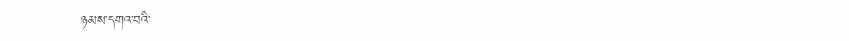ཉམས་དགའ་བའི་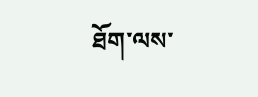ཐོག་ལས་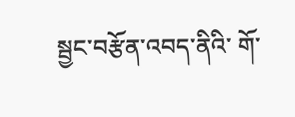སྦྱང་བརྩོན་འབད་ནིའི་ གོ་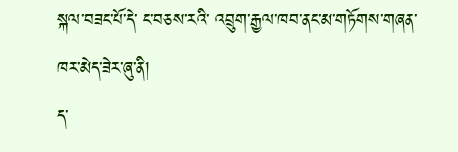སྐལ་བཟང་པོ་དེ་ ང་བཅས་རའི་ འབྲུག་རྒྱལ་ཁབ་ནང་མ་གཏོགས་གཞན་ཁར་མེད་ཟེར་ཞུ་ནི།
ད་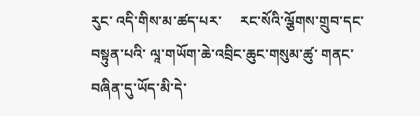རུང་ འདི་གིས་མ་ཚད་པར་     རང་སོའི་ལྕོགས་གྲུབ་དང་བསྟུན་པའི་ ལཱ་གཡོག་ཆེ་འབྲིང་ཆུང་གསུམ་ཚུ་ གནང་བཞིན་དུ་ཡོད་མི་དེ་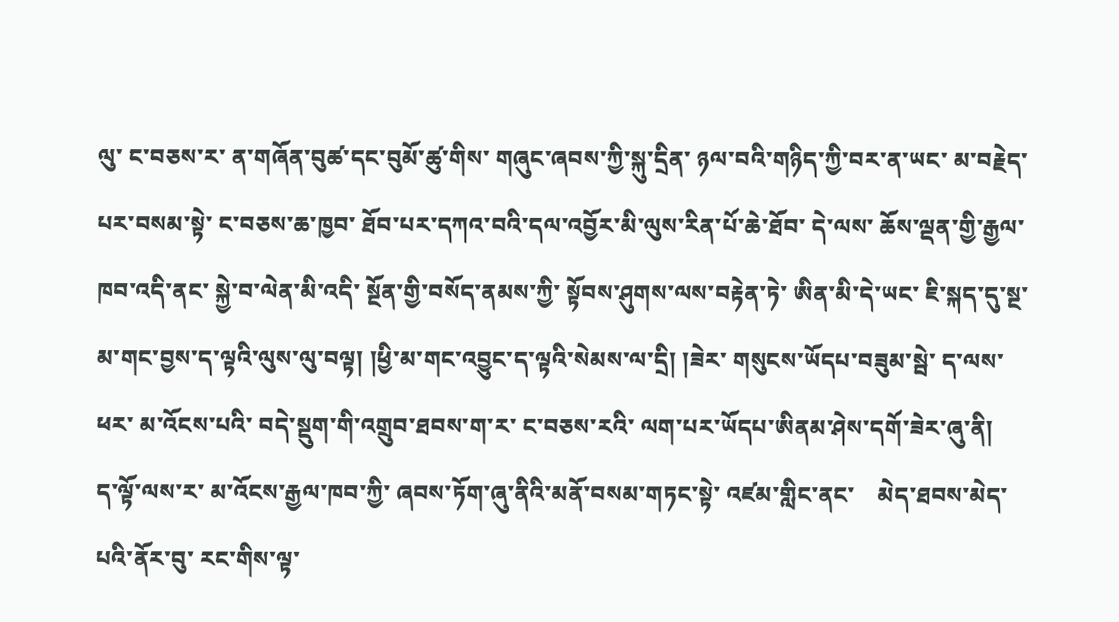ལུ་ ང་བཅས་ར་ ན་གཞོན་བུཚ་དང་བུམོ་ཚུ་གིས་ གཞུང་ཞབས་ཀྱི་སྐུ་དྲིན་ ཉལ་བའི་གཉིད་ཀྱི་བར་ན་ཡང་ མ་བརྗེད་པར་བསམ་སྟེ་ ང་བཅས་ཆ་ཁྱབ་ ཐོབ་པར་དཀའ་བའི་དལ་འབྱོར་མི་ལུས་རིན་པོ་ཆེ་ཐོབ་ དེ་ལས་ ཆོས་ལྡན་གྱི་རྒྱལ་ཁབ་འདི་ནང་ སྐྱེ་བ་ལེན་མི་འདི་ སྔོན་གྱི་བསོད་ནམས་ཀྱི་ སྟོབས་ཤུགས་ལས་བརྟེན་ཏེ་ ཨིན་མི་དེ་ཡང་ ཇི་སྐད་དུ་སྔ་མ་གང་བྱས་ད་ལྟའི་ལུས་ལུ་བལྟ། །ཕྱི་མ་གང་འབྱུང་ད་ལྟའི་སེམས་ལ་དྲི། །ཟེར་ གསུངས་ཡོདཔ་བཟུམ་སྦེ་ ད་ལས་ཕར་ མ་འོངས་པའི་ བདེ་སྡུག་གི་འགྲུབ་ཐབས་ག་ར་ ང་བཅས་རའི་ ལག་པར་ཡོདཔ་ཨིནམ་ཤེས་དགོ་ཟེར་ཞུ་ནི།
ད་ལྟོ་ལས་ར་ མ་འོངས་རྒྱལ་ཁབ་ཀྱི་ ཞབས་ཏོག་ཞུ་ནིའི་མནོ་བསམ་གཏང་སྟེ་ འཛམ་གླིང་ནང་    མེད་ཐབས་མེད་པའི་ནོར་བུ་ རང་གིས་ལྟ་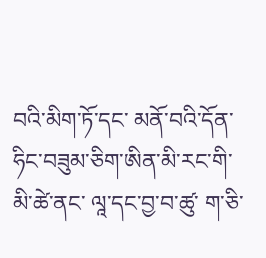བའི་མིག་ཏོ་དང་ མནོ་བའི་དོན་ཧིང་བཟུམ་ཅིག་ཨིན་མི་རང་གི་མི་ཚེ་ནང་ ལཱ་དང་བྱ་བ་ཚུ་ ག་ཅི་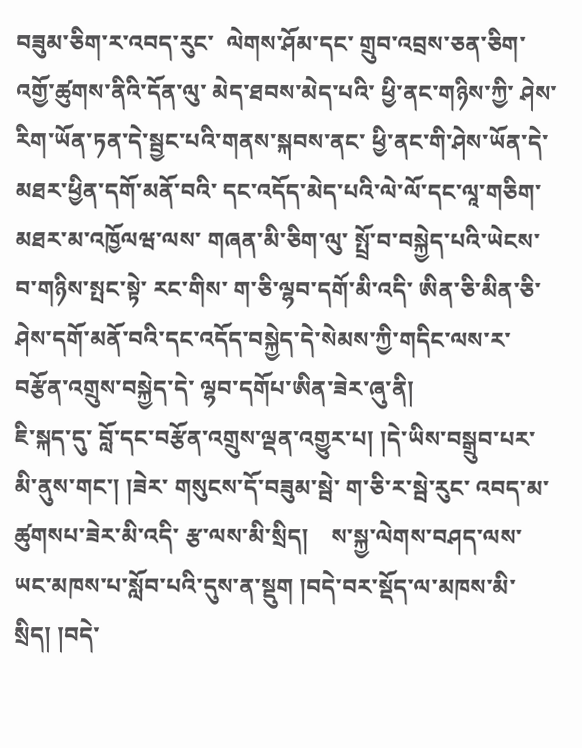བཟུམ་ཅིག་ར་འབད་རུང་  ལེགས་ཤོམ་དང་ གྲུབ་འབྲས་ཅན་ཅིག་ འགྱོ་ཚུགས་ནིའི་དོན་ལུ་ མེད་ཐབས་མེད་པའི་ ཕྱི་ནང་གཉིས་ཀྱི་ ཤེས་རིག་ཡོན་ཏན་དེ་སྦྱང་པའི་གནས་སྐབས་ནང་ ཕྱི་ནང་གི་ཤེས་ཡོན་དེ་ མཐར་ཕྱིན་དགོ་མནོ་བའི་ དང་འདོད་མེད་པའི་ལེ་ལོ་དང་ལཱ་གཅིག་མཐར་མ་འཁྱོལཝ་ལས་ གཞན་མི་ཅིག་ལུ་ སྤྲོ་བ་བསྐྱེད་པའི་ཡེངས་བ་གཉིས་སྤང་སྟེ་ རང་གིས་ ག་ཅི་ལྷབ་དགོ་མི་འདི་ ཨིན་ཅི་མིན་ཅི་ ཤེས་དགོ་མནོ་བའི་དང་འདོད་བསྐྱེད་དེ་སེམས་ཀྱི་གདིང་ལས་ར་ བརྩོན་འགྲུས་བསྐྱེད་དེ་ ལྷབ་དགོཔ་ཨིན་ཟེར་ཞུ་ནི།
ཇི་སྐད་དུ་ བློ་དང་བརྩོན་འགྲུས་ལྡན་འགྱུར་པ། །དེ་ཡིས་བསྒྲུབ་པར་མི་ནུས་གང་། །ཟེར་ གསུངས་དོ་བཟུམ་སྦེ་ ག་ཅི་ར་སྦེ་རུང་ འབད་མ་ཚུགསཔ་ཟེར་མི་འདི་ རྩ་ལས་མི་སྲིད།    ས་སྐྱ་ལེགས་བཤད་ལས་ཡང་མཁས་པ་སློབ་པའི་དུས་ན་སྡུག །བདེ་བར་སྡོད་ལ་མཁས་མི་སྲིད། །བདེ་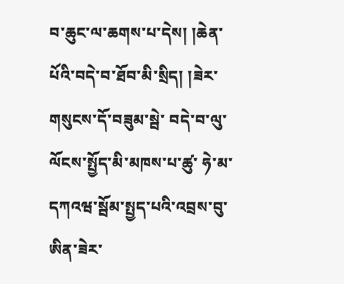བ་ཆུང་ལ་ཆགས་པ་དེས། །ཆེན་པོའི་བདེ་བ་ཐོབ་མི་སྲིད། །ཟེར་ གསུངས་དོ་བཟུམ་སྦེ་ བདེ་བ་ལུ་ ལོངས་སྤྱོད་མི་མཁས་པ་ཚུ་ ཧེ་མ་ དཀའཝ་སྦོམ་སྤྱད་པའི་འབྲས་བུ་ཨིན་ཟེར་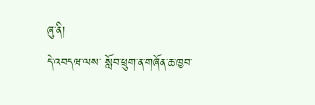ཞུ་ནི།
དེ་འབདཝ་ལས་ སློབ་ཕྲུག་ན་གཞོན་ཆ་ཁྱབ་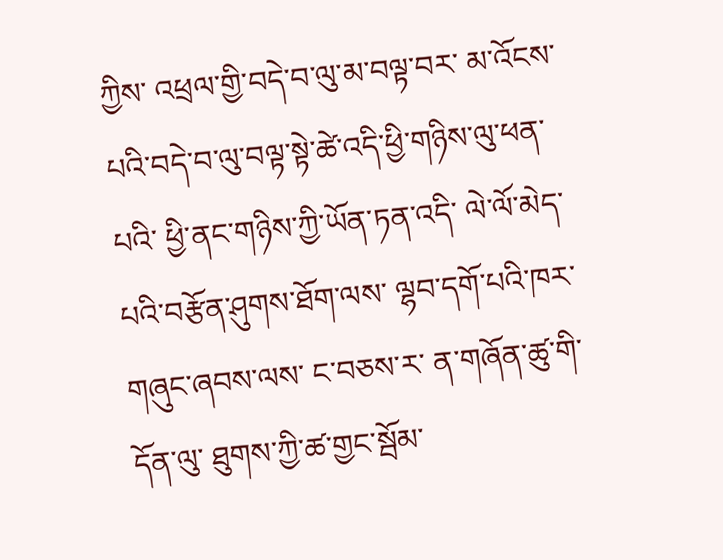ཀྱིས་ འཕྲལ་གྱི་བདེ་བ་ལུ་མ་བལྟ་བར་ མ་འོངས་པའི་བདེ་བ་ལུ་བལྟ་སྟེ་ཚེ་འདི་ཕྱི་གཉིས་ལུ་ཕན་པའི་ ཕྱི་ནང་གཉིས་ཀྱི་ཡོན་ཏན་འདི་ ལེ་ལོ་མེད་པའི་བརྩོན་ཤུགས་ཐོག་ལས་ ལྷབ་དགོ་པའི་ཁར་ གཞུང་ཞབས་ལས་ ང་བཅས་ར་ ན་གཞོན་ཚུ་གི་དོན་ལུ་ ཐུགས་ཀྱི་ཚ་གྱང་སྦོམ་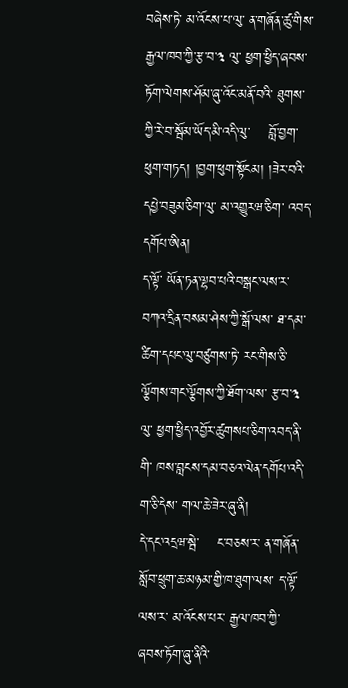བཞེས་ཏེ་ མ་འོངས་པ་ལུ་ ན་གཞོན་ཚུ་གིས་ རྒྱལ་ཁབ་ཀྱི་རྩ་བ་༣ ལུ་ ཕྱག་ཕྱིད་ཞབས་ཏོག་ལེགས་ཤོམ་ཞུ་འོང་མནོ་བའི་ ཐུགས་ཀྱི་རེ་བ་སྦོམ་ཡོད་མི་འདི་ལུ་    བློ་བྱག་ཕུག་གཏད། །བྱག་ཕུག་སྟོངམ། །ཟེར་བའི་ དཔྱེ་བཟུམ་ཅིག་ལུ་ མ་འགྱུརཝ་ཅིག་ འབད་དགོཔ་ཨིན།
ད་ལྟོ་ ཡོན་ཏན་ལྷབ་པའི་བསྒང་ལས་ར་ བཀའ་དྲིན་བསམ་ཤེས་ཀྱི་སྒོ་ལས་ ཐ་དམ་ཚིག་དཔང་ལུ་བཙུགས་ཏེ་ རང་གིས་ཅི་ལྕོགས་གང་ལྕོགས་ཀྱི་ཐོག་ལས་ རྩ་བ་༣ ལུ་ ཕྱག་ཕྱིད་འབྱོར་ཚུགསཔ་ཅིག་འབད་ནི་གི་ ཁས་བླངས་དམ་བཅའ་ལེན་དགོཔ་འདི་ག་ཅི་དེས་ གལ་ཆེ་ཟེར་ཞུ་ནི།
དེ་དང་འདྲཝ་སྦེ་    ང་བཅས་ར་ ན་གཞོན་སློབ་ཕྲུག་ཆ་མཉམ་གྱི་ཁ་ཐུག་ལས་ ད་ལྟོ་ལས་ར་ མ་འོངས་པར་ རྒྱལ་ཁབ་ཀྱི་ ཞབས་ཏོག་ཞུ་ནིའི་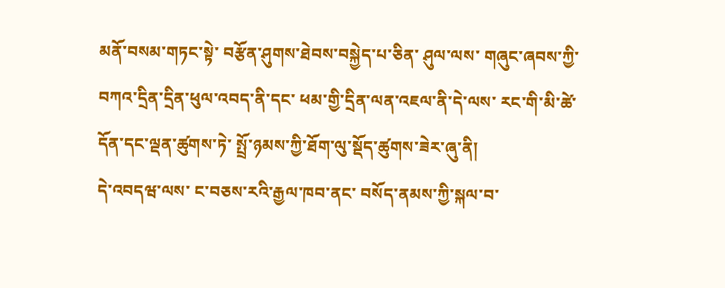མནོ་བསམ་གཏང་སྟེ་ བརྩོན་ཤུགས་ཐེབས་བསྐྱེད་པ་ཅིན་ ཤུལ་ལས་ གཞུང་ཞབས་ཀྱི་ བཀའ་དྲིན་དྲིན་ཕུལ་འབད་ནི་དང་ ཕམ་གྱི་དྲིན་ལན་འཇལ་ནི་དེ་ལས་ རང་གི་མི་ཚེ་ དོན་དང་ལྡན་ཚུགས་ཏེ་ སྤྲོ་ཉམས་ཀྱི་ཐོག་ལུ་སྡོད་ཚུགས་ཟེར་ཞུ་ནི།
དེ་འབདཝ་ལས་ ང་བཅས་རའི་རྒྱལ་ཁབ་ནང་ བསོད་ནམས་ཀྱི་སྐལ་བ་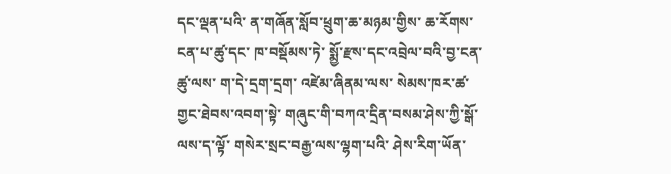དང་ལྡན་པའི་ ན་གཞོན་སློབ་ཕྲུག་ཆ་མཉམ་གྱིས་ ཆ་རོགས་ངན་པ་ཚུ་དང་ ཁ་བསྡོམས་ཏེ་ སྨྱོ་རྫས་དང་འབྲེལ་བའི་བྱ་ངན་ཚུ་ལས་ ག་དེ་དྲག་དྲག་ འཛེམ་ཞིནམ་ལས་ སེམས་ཁར་ཚ་གྱང་ཐེབས་འབག་སྟེ་ གཞུང་གི་བཀའ་དྲིན་བསམ་ཤེས་ཀྱི་སྒོ་ལས་ད་ལྟོ་ གསེར་སྲང་བརྒྱ་ལས་ལྷག་པའི་ ཤེས་རིག་ཡོན་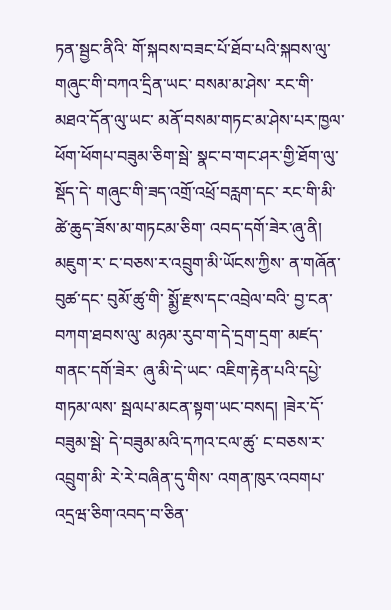ཏན་སྦྱང་ནིའི་ གོ་སྐབས་བཟང་པོ་ཐོབ་པའི་སྐབས་ལུ་ གཞུང་གི་བཀའ་དྲིན་ཡང་ བསམ་མ་ཤེས་ རང་གི་མཐའ་དོན་ལུ་ཡང་ མནོ་བསམ་གཏང་མ་ཤེས་པར་ཁྱལ་ཕོག་ཕོགཔ་བཟུམ་ཅིག་སྦེ་ སྣང་བ་གང་ཤར་གྱི་ཐོག་ལུ་སྡོད་དེ་ གཞུང་གི་ཟད་འགྲོ་འཕྲོ་བརླག་དང་ རང་གི་མི་ཚེ་ཆུད་ཟོས་མ་གཏངམ་ཅིག་ འབད་དགོ་ཟེར་ཞུ་ནི།
མཇུག་ར་ ང་བཅས་ར་འབྲུག་མི་ཡོངས་ཀྱིས་ ན་གཞོན་བུཚ་དང་ བུམོ་ཚུ་གི་ སྨྱོ་རྫས་དང་འབྲེལ་བའི་ བྱ་ངན་བཀག་ཐབས་ལུ་ མཉམ་རུབ་ག་དེ་དྲག་དྲག་ མཛད་གནང་དགོ་ཟེར་ ཞུ་མི་དེ་ཡང་ འཇིག་རྟེན་པའི་དཔྱེ་གཏམ་ལས་ སྦལཔ་མངན་སྟག་ཡང་བསད། །ཟེར་དོ་བཟུམ་སྦེ་ དེ་བཟུམ་མའི་དཀའ་ངལ་ཚུ་ ང་བཅས་ར་འབྲུག་མི་ རེ་རེ་བཞིན་དུ་གིས་ འགན་ཁུར་འབགཔ་འདྲཝ་ཅིག་འབད་བ་ཅིན་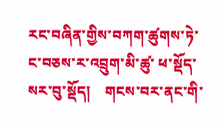རང་བཞིན་གྱིས་བཀག་ཚུགས་ཏེ་ ང་བཅས་ར་འབྲུག་མི་ཚུ་ ཕ་སྡོད་སར་བུ་སྡོད།    གངས་བར་ནང་གི་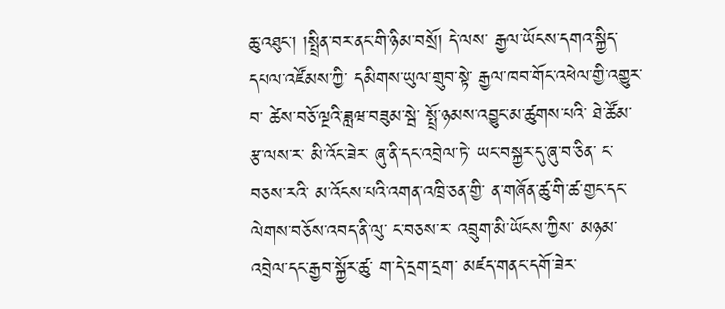ཆུ་འཐུང་། །སྤྲིན་བར་ནང་གི་ཉིམ་བསྲོ། དེ་ལས་ རྒྱལ་ཡོངས་དགའ་སྐྱིད་དཔལ་འཛོམས་ཀྱི་ དམིགས་ཡུལ་གྲུབ་སྟེ་ རྒྱལ་ཁབ་གོང་འཕེལ་གྱི་འགྱུར་བ་ ཚེས་བཅོ་ལྔའི་ཟླཝ་བཟུམ་སྦེ་ སྤྲོ་ཉམས་འབྱུང་མ་ཚུགས་པའི་ ཐེ་ཚོམ་རྩ་ལས་ར་ མི་འོང་ཟེར་ ཞུ་ནི་དང་འབྲེལ་ཏེ་ ཡང་བསྐྱར་དུ་ཞུ་བ་ཅིན་ ང་བཅས་རའི་ མ་འོངས་པའི་འགན་འཁྲི་ཅན་གྱི་ ན་གཞོན་ཚུ་གི་ཚ་གྱང་དང་ ལེགས་བཅོས་འབད་ནི་ལུ་ ང་བཅས་ར་ འབྲུག་མི་ཡོངས་ཀྱིས་ མཉམ་འབྲེལ་དང་རྒྱབ་སྐྱོར་ཚུ་ ག་དེ་དྲག་དྲག་ མཛད་གནང་དགོ་ཟེར་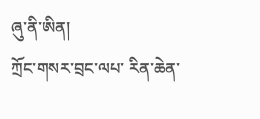ཞུ་ནི་ཨིན།
ཀྲོང་གསར་བྲང་ལཔ་ རིན་ཆེན་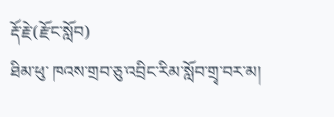རྡོ་རྗེ་(རྫོང་སློབ)
ཐིམ་ཕུ་ ཁའས་གྲབ་ཅུ་འབྲིང་རིམ་སློབ་གྲྭ་བར་མ།